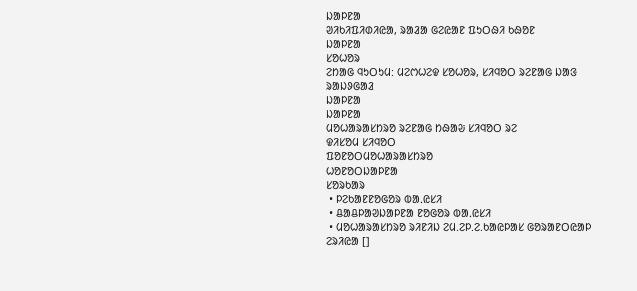ᱡᱟᱞᱱᱟ
ᱣᱤᱠᱤᱯᱤᱰᱤᱭᱟ, ᱨᱟᱲᱟ ᱜᱮᱭᱟᱱ ᱯᱩᱛᱷᱤ ᱠᱷᱚᱱ
ᱡᱟᱞᱱᱟ
ᱥᱚᱦᱚᱨ
ᱮᱴᱟᱜ ᱧᱩᱛᱩᱢ: ᱢᱮᱬᱦᱮᱫ ᱥᱚᱦᱚᱨ, ᱥᱤᱧᱚᱛ ᱨᱮᱱᱟᱜ ᱡᱟᱝ ᱨᱟᱡᱽᱜᱟᱲ
ᱡᱟᱞᱱᱟ
ᱡᱟᱞᱱᱟ
ᱢᱚᱦᱟᱨᱟᱥᱴᱨᱚ ᱨᱮᱱᱟᱜ ᱴᱷᱟᱶ ᱥᱤᱧᱚᱛ ᱨᱮ
ᱫᱤᱥᱚᱢ ᱥᱤᱧᱚᱛ
ᱯᱚᱱᱚᱛᱢᱚᱦᱟᱨᱟᱥᱴᱨᱚ
ᱦᱚᱱᱚᱛᱡᱟᱞᱱᱟ
ᱥᱚᱨᱠᱟᱨ
 • ᱞᱮᱠᱟᱱᱱᱚᱜᱚᱨ ᱵᱟᱹᱭᱥᱤ
 • ᱪᱟᱪᱞᱟᱣᱡᱟᱞᱱᱟ ᱱᱚᱜᱚᱨ ᱵᱟᱹᱭᱥᱤ
 • ᱢᱚᱦᱟᱨᱟᱥᱴᱨᱚ ᱨᱤᱱᱤᱡ ᱮᱢ.ᱮᱞ.ᱮ.ᱠᱟᱭᱞᱟᱥ ᱜᱚᱨᱟᱱᱛᱭᱟᱞ
ᱮᱨᱤᱭᱟ []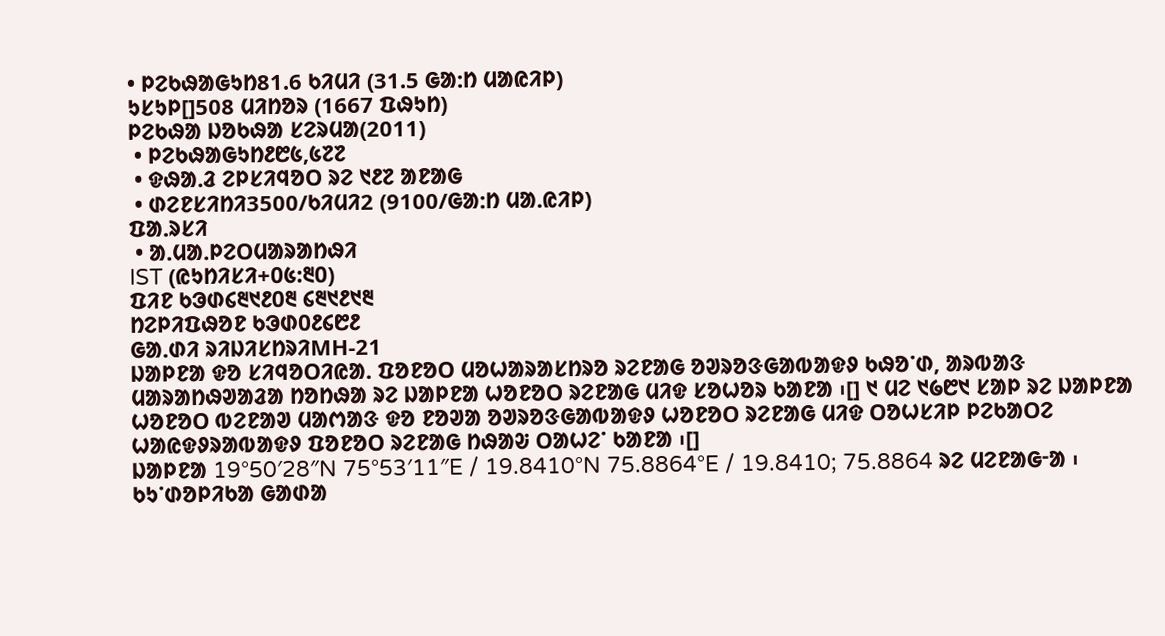• ᱞᱮᱠᱷᱟᱜᱩᱴ81.6 ᱠᱤᱢᱤ (31.5 ᱜᱟᱺᱴ ᱢᱟᱭᱤᱞ)
ᱩᱥᱩᱞ[]508 ᱢᱤᱴᱚᱨ (1667 ᱯᱷᱩᱴ)
ᱞᱮᱠᱷᱟ ᱡᱚᱠᱷᱟ ᱥᱮᱨᱢᱟ(2011)
 • ᱞᱮᱠᱷᱟᱜᱩᱴ᱒᱘᱕,᱕᱗᱗
 • ᱫᱷᱟᱹᱲ ᱮᱞᱥᱤᱧᱚᱛ ᱨᱮ ᱑᱒᱗ ᱟᱱᱟᱜ
 • ᱰᱮᱱᱥᱤᱴᱤ3500/ᱠᱤᱢᱤ2 (9100/ᱜᱟᱺᱴ ᱢᱟᱹᱭᱤᱞ)
ᱯᱟᱹᱨᱥᱤ
 • ᱟᱹᱢᱟᱹᱞᱮᱛᱢᱟᱨᱟᱴᱷᱤ
IST (ᱭᱩᱴᱤᱥᱤ+᱐᱕:᱓᱐)
ᱯᱤᱱ ᱠᱳᱰ᱔᱓᱑᱒᱐᱓ ᱔᱓᱑᱒᱑᱓
ᱴᱮᱞᱤᱯᱷᱚᱱ ᱠᱳᱰ᱐᱒᱔᱘᱒
ᱜᱟᱹᱰᱤ ᱨᱤᱡᱤᱥᱴᱨᱤMH-21
ᱡᱟᱞᱱᱟ ᱫᱚ ᱥᱤᱧᱚᱛᱤᱭᱟᱹ ᱯᱚᱱᱚᱛ ᱢᱚᱦᱟᱨᱟᱥᱴᱨᱚ ᱨᱮᱱᱟᱜ ᱚᱣᱨᱚᱝᱜᱟᱵᱟᱫᱽ ᱠᱷᱚᱸᱰ, ᱟᱨᱵᱟᱝ ᱢᱟᱨᱟᱴᱷᱣᱟᱲᱟ ᱴᱚᱴᱷᱟ ᱨᱮ ᱡᱟᱞᱱᱟ ᱦᱚᱱᱚᱛ ᱨᱮᱱᱟᱜ ᱢᱤᱫ ᱥᱚᱦᱚᱨ ᱠᱟᱱᱟ ᱾[] ᱑ ᱢᱮ ᱑᱙᱘᱑ ᱥᱟᱞ ᱨᱮ ᱡᱟᱞᱱᱟ ᱦᱚᱱᱚᱛ ᱵᱮᱱᱟᱣ ᱢᱟᱬᱟᱝ ᱫᱚ ᱱᱚᱣᱟ ᱚᱣᱨᱚᱝᱜᱟᱵᱟᱫᱽ ᱦᱚᱱᱚᱛ ᱨᱮᱱᱟᱜ ᱢᱤᱫ ᱛᱚᱦᱥᱤᱞ ᱞᱮᱠᱟᱛᱮ ᱦᱟᱭᱫᱽᱨᱟᱵᱟᱫᱽ ᱯᱚᱱᱚᱛ ᱨᱮᱱᱟᱜ ᱴᱷᱟᱶ ᱛᱟᱦᱮᱸ ᱠᱟᱱᱟ ᱾[]
ᱡᱟᱞᱱᱟ 19°50′28″N 75°53′11″E / 19.8410°N 75.8864°E / 19.8410; 75.8864 ᱨᱮ ᱢᱮᱱᱟᱜᱼᱟ ᱾ ᱠᱩᱸᱰᱚᱞᱤᱠᱟ ᱜᱟᱰᱟ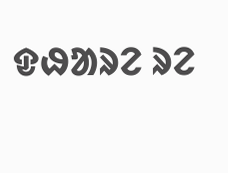ᱫᱷᱟᱨᱮ ᱨᱮ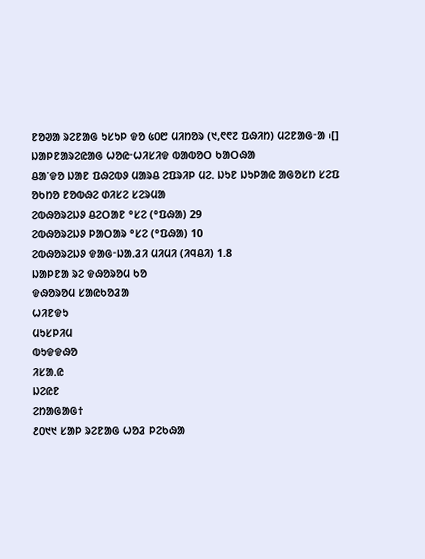ᱱᱚᱣᱟ ᱨᱮᱱᱟᱜ ᱩᱥᱩᱞ ᱫᱚ ᱕᱐᱘ ᱢᱤᱴᱚᱨ (᱑,᱖᱖᱗ ᱯᱷᱤᱴ) ᱢᱮᱱᱟᱜᱼᱟ ᱾[]
ᱡᱟᱞᱱᱟᱨᱮᱭᱟᱜ ᱦᱚᱭᱼᱦᱤᱥᱤᱫ ᱵᱟᱵᱚᱛ ᱠᱟᱛᱷᱟ
ᱪᱟᱸᱫᱚ ᱡᱟᱱ ᱯᱷᱮᱵᱽ ᱢᱟᱨᱪ ᱮᱯᱨᱤᱞ ᱢᱮᱹ ᱡᱩᱱ ᱡᱩᱞᱟᱭ ᱟᱜᱚᱥᱴ ᱥᱮᱯ ᱚᱠᱴᱚ ᱱᱚᱵᱷᱮ ᱰᱤᱥᱮ ᱥᱮᱨᱢᱟ
ᱮᱵᱷᱚᱨᱮᱡᱽ ᱪᱮᱛᱟᱱ °ᱥᱮ (°ᱯᱷᱟ) 29
ᱮᱵᱷᱚᱨᱮᱡᱽ ᱞᱟᱛᱟᱨ °ᱥᱮ (°ᱯᱷᱟ) 10
ᱮᱵᱷᱚᱨᱮᱡᱽ ᱫᱟᱜᱼᱡᱟᱹᱲᱤ ᱢᱤᱢᱤ (ᱤᱧᱪᱤ) 1.8
ᱡᱟᱞᱱᱟ ᱨᱮ ᱫᱷᱚᱨᱚᱢ ᱠᱚ
ᱫᱷᱚᱨᱚᱢ ᱥᱟᱭᱠᱚᱲᱟ
ᱦᱤᱱᱫᱩ
ᱢᱩᱥᱞᱤᱢ
ᱵᱩᱫᱫᱷᱚ
ᱤᱥᱟᱹᱭ
ᱡᱮᱭᱱ
ᱮᱴᱟᱜᱟᱜ†
᱒᱐᱑᱑ ᱥᱟᱞ ᱨᱮᱱᱟᱜ ᱦᱚᱲ ᱞᱮᱠᱷᱟ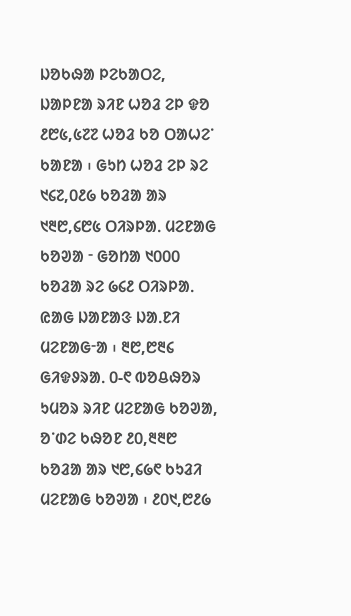ᱡᱚᱠᱷᱟ ᱞᱮᱠᱟᱛᱮ, ᱡᱟᱞᱱᱟ ᱨᱤᱱ ᱦᱚᱲ ᱮᱞ ᱫᱚ ᱒᱘᱕,᱕᱗᱗ ᱦᱚᱲ ᱠᱚ ᱛᱟᱦᱮᱸ ᱠᱟᱱᱟ ᱾ ᱜᱩᱴ ᱦᱚᱲ ᱮᱞ ᱨᱮ ᱑᱔᱗,᱐᱒᱙ ᱠᱚᱲᱟ ᱟᱨ ᱑᱓᱘,᱔᱘᱕ ᱛᱤᱨᱞᱟᱹ ᱢᱮᱱᱟᱜ ᱠᱚᱣᱟ ᱼ ᱜᱚᱴᱟ ᱑᱐᱐᱐ ᱠᱚᱲᱟ ᱨᱮ ᱙᱔᱒ ᱛᱤᱨᱞᱟᱹ ᱭᱟᱜ ᱡᱟᱱᱟᱝ ᱡᱟᱹᱱᱤ ᱢᱮᱱᱟᱜᱼᱟ ᱾ ᱓᱘,᱘᱓᱔ ᱜᱤᱫᱽᱨᱟᱹ ᱐-᱖ ᱵᱚᱪᱷᱚᱨ ᱩᱢᱚᱨ ᱨᱤᱱ ᱢᱮᱱᱟᱜ ᱠᱚᱣᱟ, ᱚᱸᱰᱮ ᱠᱷᱚᱱ ᱒᱐,᱓᱓᱘ ᱠᱚᱲᱟ ᱟᱨ ᱑᱘,᱔᱙᱖ ᱠᱩᱲᱤ ᱢᱮᱱᱟᱜ ᱠᱚᱣᱟ ᱾ ᱒᱐᱑,᱘᱒᱙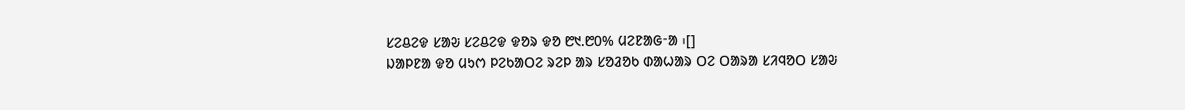ᱥᱮᱪᱮᱫ ᱥᱟᱶ ᱥᱮᱪᱮᱫ ᱫᱚᱨ ᱫᱚ ᱘᱑.᱘᱐% ᱢᱮᱱᱟᱜᱼᱟ ᱾[]
ᱡᱟᱞᱱᱟ ᱫᱚ ᱢᱩᱬ ᱞᱮᱠᱟᱛᱮ ᱨᱮᱞ ᱟᱨ ᱥᱚᱲᱚᱠ ᱰᱟᱦᱟᱨ ᱛᱮ ᱛᱟᱨᱟ ᱥᱤᱧᱚᱛ ᱥᱟᱶ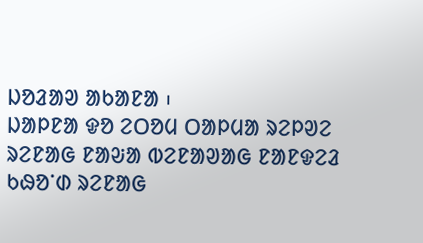ᱡᱚᱲᱟᱣ ᱟᱠᱟᱱᱟ ᱾
ᱡᱟᱞᱱᱟ ᱫᱚ ᱮᱛᱚᱢ ᱛᱟᱞᱢᱟ ᱨᱮᱞᱣᱮ ᱨᱮᱱᱟᱜ ᱱᱟᱶᱟ ᱵᱮᱱᱟᱣᱟᱜ ᱱᱟᱱᱫᱮᱲ ᱠᱷᱚᱸᱰ ᱨᱮᱱᱟᱜ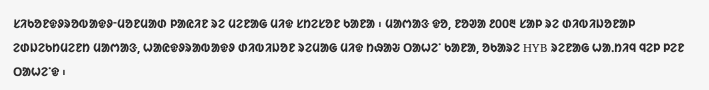ᱥᱤᱠᱚᱱᱫᱽᱨᱚᱵᱟᱫᱽᱼᱢᱚᱱᱢᱟᱰ ᱞᱟᱭᱤᱱ ᱨᱮ ᱢᱮᱱᱟᱜ ᱢᱤᱫ ᱥᱴᱮᱥᱚᱱ ᱠᱟᱱᱟ ᱾ ᱢᱟᱬᱟᱝ ᱫᱚ, ᱱᱚᱣᱟ ᱒᱐᱐᱓ ᱥᱟᱞ ᱨᱮ ᱰᱤᱵᱤᱡᱚᱱᱟᱞ ᱮᱰᱡᱮᱠᱴᱢᱮᱱᱴ ᱢᱟᱬᱟᱝ, ᱦᱟᱭᱫᱽᱨᱟᱵᱟᱫᱽ ᱰᱤᱵᱤᱡᱚᱱ ᱨᱮᱢᱟᱜ ᱢᱤᱫ ᱴᱷᱟᱶ ᱛᱟᱦᱮᱸ ᱠᱟᱱᱟ, ᱚᱠᱟᱨᱮ HYB ᱨᱮᱱᱟᱜ ᱦᱟᱹᱴᱤᱧ ᱧᱮᱞ ᱞᱮᱱ ᱛᱟᱦᱮᱸᱫ ᱾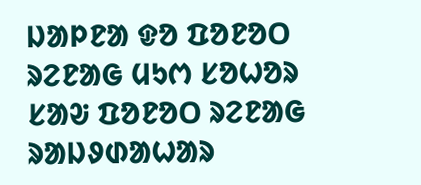ᱡᱟᱞᱱᱟ ᱫᱚ ᱯᱚᱱᱚᱛ ᱨᱮᱱᱟᱜ ᱢᱩᱬ ᱥᱚᱦᱚᱨ ᱥᱟᱶ ᱯᱚᱱᱚᱛ ᱨᱮᱱᱟᱜ ᱨᱟᱡᱽᱰᱟᱦᱟᱨ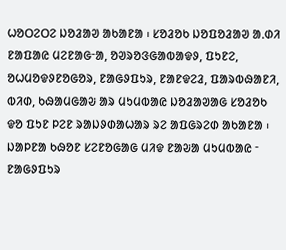ᱦᱚᱛᱮᱛᱮ ᱡᱚᱲᱟᱣ ᱟᱠᱟᱱᱟ ᱾ ᱥᱚᱲᱚᱠ ᱡᱚᱯᱚᱲᱟᱣ ᱟᱹᱰᱤ ᱱᱟᱯᱟᱭ ᱢᱮᱱᱟᱜᱼᱟ, ᱚᱣᱨᱚᱝᱜᱟᱵᱟᱫᱽ, ᱯᱩᱱᱮ, ᱚᱦᱢᱚᱫᱽᱱᱚᱜᱚᱨ, ᱱᱟᱜᱽᱯᱩᱨ, ᱱᱟᱱᱫᱮᱲ, ᱯᱟᱨᱵᱷᱟᱱᱤ, ᱵᱤᱰ, ᱠᱷᱟᱢᱜᱟᱶ ᱟᱨ ᱢᱩᱢᱵᱟᱭ ᱡᱚᱲᱟᱣᱟᱜ ᱥᱚᱲᱚᱠ ᱫᱚ ᱯᱩᱱ ᱞᱮᱱ ᱨᱟᱡᱽᱰᱟᱦᱟᱨ ᱨᱮ ᱟᱯᱜᱨᱮᱰ ᱟᱠᱟᱱᱟ ᱾ ᱡᱟᱞᱱᱟ ᱠᱷᱚᱱ ᱥᱮᱱᱚᱜᱟᱜ ᱢᱤᱫ ᱱᱟᱶᱟ ᱢᱩᱢᱵᱟᱭ ᱼ ᱱᱟᱜᱽᱯᱩᱨ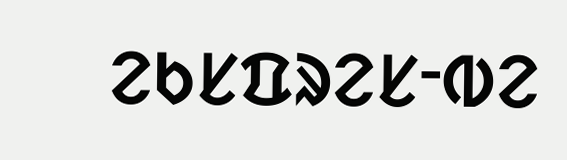ᱮᱠᱥᱯᱨᱮᱥᱼᱵᱮ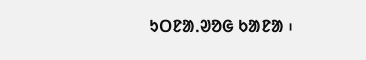ᱩᱛᱱᱟᱹᱣᱚᱜ ᱠᱟᱱᱟ ᱾